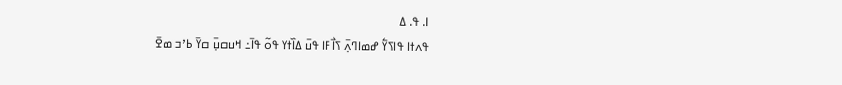ߊ. ߟ. ߡ
ߟߍߙߊ ߟߊߖߌ߱ ߝߘߊߣߍ߲߫ ߖߊ߯ߓߊ ߟߎ߫ ߡߊ߰ߙߌ ߟߋ߬ ߟߊ߫߸ ߞߎߛߎ߲߫ ߛߌ߫ ߕߴߏ ߘߐ߫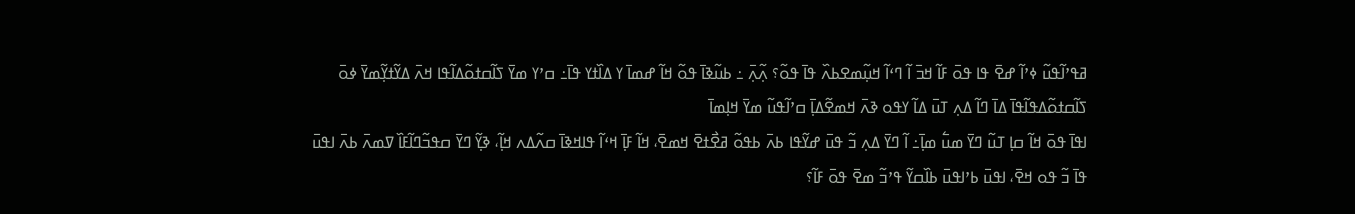ߥߟߴߊ߬ߟߎ߬ ߦߴߊ߬ ߝߐ߫ ߟߊ ߟߋ߫ ߓߊ߬ ߞߏ߫ ߊ߬ ߣߵߊ߬ ߞߎ߲߬ߘߐߕߍ߰ ߟߊ߫ ߟߋ߬؟ ߍ߲߬ߍ߲߫ ߸ ߕߎ߬ߢߊ߫ ߟߋ߬ ߞߊ߬ ߝߘߊ߫ ߌ ߡߊ߰ߙߌ ߟߊ߫߸ ߛߴߌ ߘߌ߫ ߖߊ߬ߛߙߋ߬ߡߊ߬ߟߊ ߞߍ߫ ߡߌ߬ߙߌ߲߬ߘߌ߫ ߦߋ߫ ߖߊ߬ߛߙߋ߬ߡߟߊ߬ߟߊ߫ ߡߊ߫ ߣߊ߬ ߡߍ߲ ߠߎ߫ ߡߊ߬ ߌߟߋ ߢߍ߫ ߞߘߐ߬ߡߊ߲߫ ߛߴߊ߬ߟߎ߬ ߘߌ߫ ߞߊ߲ߘߊ߫
ߊߟߊ߫ ߟߋ߫ ߞߊ߬ ߛߊ߲ ߠߎ߬ ߣߌ߫ ߘߎ߱ ߘߊ߲߫߸ ߊ߬ ߣߌ߫ ߡߍ߲ ߏ߬ ߟߎ߫ ߝߌ߬ߟߊ ߕߍ߫ ߕߟߋ߬ ߥߐ߯ߙߐ߫ ߞߘߐ߫، ߞߊ߬ ߓߊ߲߫ ߞߵߊ߬ ߟߊߞߢߊ߫ ߛߍ߬ߡߍ ߞߊ߲߬، ߢߌ߲߬ ߣߌ߫ ߛߟߏ߬ߣߊ߬ߓߊ߰ ߜߘߍ߫ ߕߍ߫ ߊߟߎ߫ ߟߊ߫ ߏ߬ ߟߋ ߞߐ߫، ߊߟߎ߫ ߕߴߊߟߎ߫ ߕߊ߰ߛߌ߬ ߟߴߏ߬ ߘߐ߫ ߟߋ߫ ߓߊ߬؟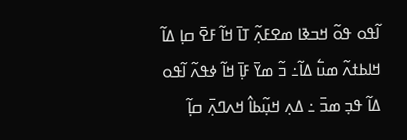ߊ߬ߟߋ ߟߋ߬ ߞߏߢߊ ߘߐߓߍ߲߬ ߠߊ߫ ߞߊ߬ ߓߐ߫ ߛߊ߲ ߡߊ߬ ߞߊߕߙߍ߬ ߘߎ߱ ߡߊ߬߸ ߏ߬ ߘߌ߫ ߓߊ߲߫ ߞߊ߬ ߦߟߍ߬ ߊ߬ߟߋ ߡߊ߬ ߟߏ߲ ߘߏ߫ ߸ ߡߍ߲ ߞߎ߲߬ߕߊ߮ ߞߍߣߍ߲߫ ߛߊ߲߬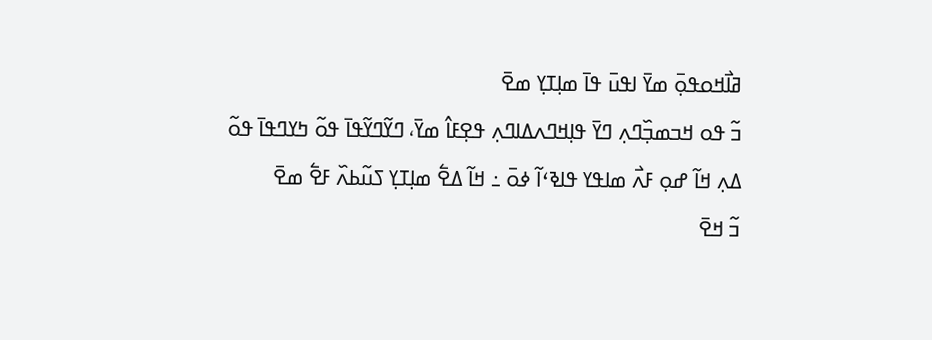ߥߊ߯ߞߋߟߋ߲߫ ߘߌ߫ ߊߟߎ߫ ߟߊ߫ ߘߊ߲ߠߌ߲ ߘߐ߫
ߏ߬ ߟߋ ߞߏߘߏ߲߰ߣߍ߲ ߣߌ߫ ߟߊ߲ߞߣߍߡߊߣߍ߲ ߟߐ߲ߓߊ߮ ߘߌ߫، ߣߌ߬ߣߌ߬ߟߊ߫ ߟߋ߬ ߤߌߣߟߊ߫ ߟߋ߬
ߡߍ߲ ߞߊ߬ ߝߋ߲ ߓߍ߯ ߘߊߟߌ ߟߊߢߵߊ߬ ߦߋ߫ ߸ ߞߊ߬ ߡߐ߱ ߘߊ߲ߠߌ߲ ߖߎ߬ߕߍ߰ ߓߐ߱ ߘߐ߫
ߏ߬ ߞߐ߫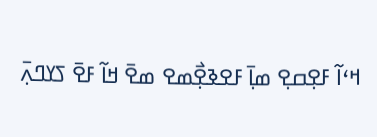ߞߵߊ߬ ߓߐ߲ߛߐ߲ ߘߊ߲߫ ߓߐߢߐ߲߯ߘߐ ߘߐ߫ ߞߊ߬ ߓߐ߫ ߖߌߣߍ߲߫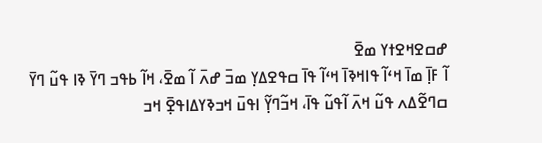ߝߛߐߞߐߙߌ ߘߐ߫
ߊ߬ ߓߊ߲߫ ߘߊ߫ ߞߵߊ߬ ߟߊߞߢߊ߫ ߞߵߊ߬ ߟߊ߫ ߛߟߐߡߌ߲ ߘߏ߫ ߝߍ߫ ߊ߬ ߘߐ߫، ߞߊ߬ ߕߟߏ ߣߌ߫ ߢߊ ߟߎ߬ ߣߌ߫ ߛߣߐ߬ߡߍ ߟߎ߬ ߞߍ߫ ߊ߬ߟߎ߬ ߟߊ߫، ߞߏ߬ߣߌ߲߬ ߊߟߎ߫ ߞߏߢߌߡߊߟߐ߲߫ ߞߏ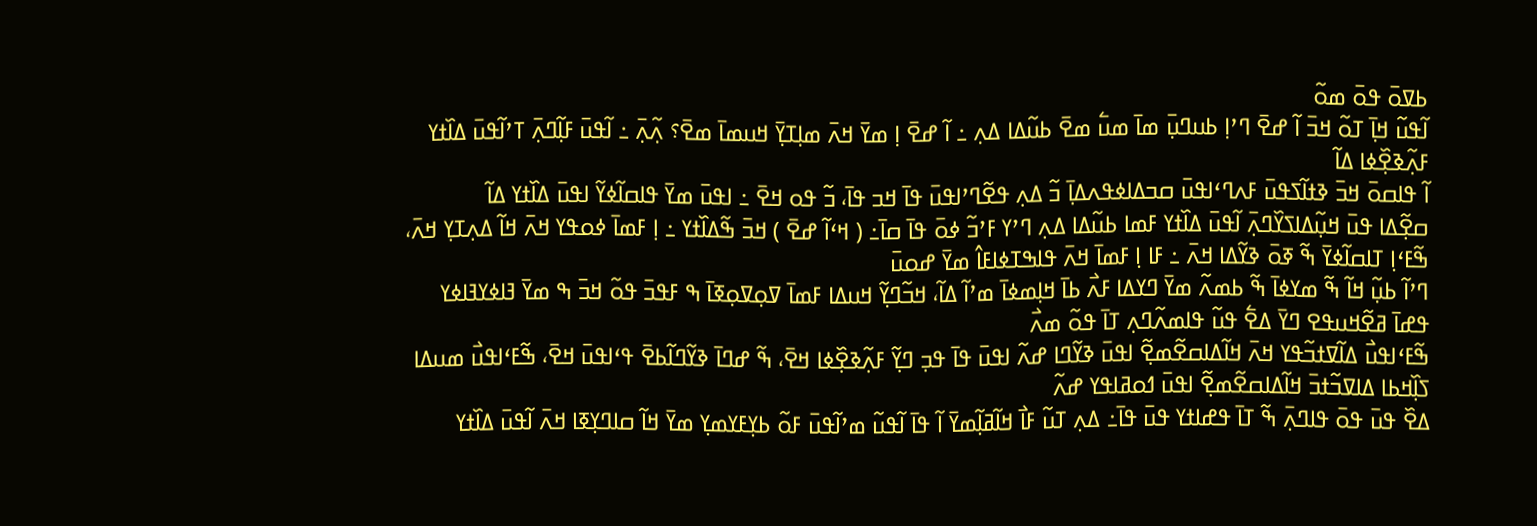ߕߜߋ߫ ߟߋ߫ ߘߋ߬
ߊ߬ߟߎ߬ ߞߊ߲߫ ߠߋ߬ ߞߏ߫ ߊ߬ ߝߐ߫ ߣߴߊ߲ ߕߎߣߎ߲߫ ߘߊ߫ ߘߎ߱ ߘߐ߫ ߕߎ߬ߡߊ ߡߍ߲ ߸ ߊ߬ ߝߐ߫ ߊ߲ ߘߌ߫ ߞߍ߫ ߘߊ߲ߠߌ߲߫ ߞߎߘߊ߫ ߘߐ߫؟ ߍ߲߬ߍ߲߫ ߸ ߊ߬ߟߎ߫ ߓߊ߲߬ߣߍ߲߫ ߠߴߊ߬ߟߎ߫ ߡߊ߰ߙߌ ߓߍ߲߬ߢߐ߲߰ߦߊ ߡߊ߬
ߊ߬ ߟߊߛߋ߫ ߞߏ߫ ߢߙߊ߬ߖߟߎ߫ ߓߍߣߵߊߟߎ߫ ߛߏߡߊߦߟߍߡߊ߲߫ ߏ߬ ߡߍ߲ ߟߐ߬ߣߴߊߟߎ߫ ߟߊ߫ ߞߏ ߟߊ߫، ߏ߬ ߟߋ ߞߐ߫ ߸ ߊߟߎ߫ ߘߌ߫ ߟߊߛߊ߬ߦߌ߬ ߊߟߎ߫ ߡߊ߰ߙߌ ߡߊ߬
ߛߐ߲߬ߡߊ ߟߎ߫ ߞߎ߲߬ߡߊߖߌ߰ߣߍ߲߫ ߊ߬ߟߎ߫ ߡߊ߰ߙߌ ߓߘߊ ߕߎ߬ߡߊ ߡߍ߲ ߣߴߌ ߓߴߏ߬ ߦߋ߫ ߟߊ߫ ߛߊ߫߸ ( ߞߵߊ߬ ߝߐ߫ ) ߞߏ߫ ߒ߬ߡߊ߰ߙߌ ߸ ߊ߲ ߓߘߊ߫ ߦߋߟߌ ߞߍ߫ ߞߊ߬ ߡߍ߲ߠߌ߲ ߞߍ߫، ߒ߬ߓߵߊ߲ ߠߊߛߊ߬ߦߌ߫ ߒ߬ ߧߋ߫ ߢߌ߬ߡߊ ߞߍ߫ ߸ ߓߊ ߊ߲ ߓߘߊ߫ ߞߍ߫ ߟߊߒߠߦߊߓߊ߮ ߘߌ߫ ߝߋߎ߫
ߣߴߊ߬ ߕߎ߲߬ ߞߊ߬ ߒ߬ ߘߌߦߊ߫ ߒ߬ ߕߘߍ߬ ߘߌ߫ ߣߌߡߊ ߓߍ߯ ߕߊ߫ ߞߊ߲ߘߦߊ߫ ߘߴߊ߬ ߡߊ߬، ߞߏ߬ߣߌ߲߬ ߞߎߡߊ ߓߘߊ߫ ߜߋ߲ߜߋ߲ߧߊ߫ ߒ ߓߟߏ߫ ߟߋ߬ ߞߏ߫ ߒ ߘߌ߫ ߔߊߦߌߔߊߦߌ ߟߝߊ߫ ߥߐ߬ߞߎߟߐ ߣߌ߫ ߡߐ߱ ߟߎ߬ ߟߊߘߍ߬ߣߍ߲ ߠߊ߫ ߟߋ߬ ߘߍ߯
ߒ߬ߓߵߊߟߎ߯ ߡߊ߬ߜߙߏ߬ߟߌ ߞߍ߫ ߞߊ߬ߡߊߛߐ߬ߘߐ߲߬ ߊߟߎ߫ ߢߌ߬ߣߊ ߝߍ߬ ߊߟߎ߫ ߟߊ߫ ߟߏ߲ ߣߌ߲߬ ߓߍ߲߬ߢߐ߲߰ߦߊ ߞߐ߫، ߒ߬ ߝߣߊ߫ ߢߌ߬ߣߊ߬ߕߐ߫ ߟߵߊߟߎ߫ ߞߐ߫، ߒ߬ߓߵߊߟߎ߯ ߘߎߡߊ ߖߊ߲߰ߞߕߊ ߡߊߜߏ߬ߙߏ߫ ߞߊ߬ߡߊߛߐ߬ߘߐ߲߬ ߊߟߎ߫ ߗߋߥߊߟߌ ߝߍ߬
ߡߐ߰ ߟߎ߫ ߟߋ߫ ߟߊߣߍ߲߫ ߒ߬ ߠߊ߫ ߟߝߊߙߌ ߟߎ߫ ߟߊ߫߸ ߡߍ߲ ߠߎ߬ ߓߊ߯ ߞߊ߬ߥߊ߲߬ߘߌ߫ ߊ߬ ߟߊ߫ ߊ߬ߟߎ߬ ߘߴߊ߬ߟߎ߫ ߓߋ߬ ߕߌ߲ߓߌߘߌ߲ ߘߌ߫ ߞߊ߬ ߛߊߣߌ߲ߧߊ ߞߍ߫ ߊ߬ߟߎ߫ ߡߊ߰ߙߌ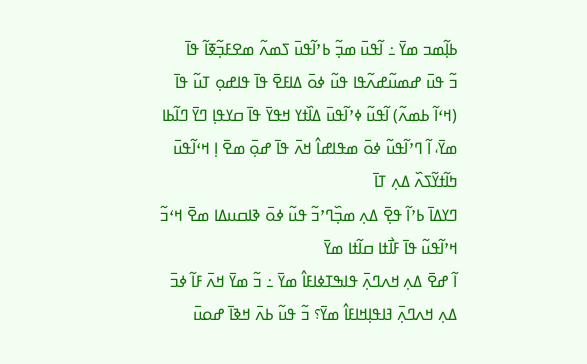ߕߊ߲߬ߘߏ ߘߌ߫ ߸ ߊ߬ߟߎ߫ ߘߏ߲߬ ߕߴߊ߬ߟߎ߫ ߖߘߍ߬ ߘߐߓߏ߲߬ߧߊ߬ ߟߊ߫
ߏ߬ ߟߎ߫ ߝߘߎ߬ߝߍ߬ߟߊ ߟߎ߬ ߦߋ߫ ߡߊߓߐ߫ ߟߊ߫ ߟߊߝߋ߲ ߠߎ߬ ߟߊ߫ (ߞߵߊ߬ ߕߘߍ߬) ߊ߬ߟߎ߬ ߦߴߊ߬ߟߎ߫ ߡߊ߰ߙߌ ߞߟߌ߫ ߟߊ߫ ߛߌߟߊ߲ ߣߌ߫ ߣߊ߬ߕߊ ߘߌ߫، ߊ߬ ߣߴߊ߬ߟߎ߬ ߦߋ߫ ߘߟߊߝߊ߮ ߞߍ߫ ߟߊ߫ ߝߋ߲߫ ߘߐ߫ ߊ߲ ߞߵߊ߬ߟߎ߫ ߤߊ߬ߙߌ߬ߖߍ߰ ߡߍ߲ ߠߊ߫
ߣߌߡߊ߫ ߕߴߊ߬ ߟߐ߲߫ ߡߍ߲ ߘߏ߲߰ߣߴߏ߬ ߟߎ߬ ߦߋ߫ ߢߊߛߎߡߊ ߘߐ߫ ߞߵߏ߬ ߞߴߊ߬ߟߎ߬ ߟߊ߫ ߓߊ߯ߙߊ ߛߊ߬ߙߊ ߘߌ߫
ߊ߬ ߝߐ߫ ߡߍ߲ ߞߍߣߍ߲߫ ߟߊߒߠߦߊߓߊ߮ ߘߌ߫ ߸ ߏ߬ ߘߌ߫ ߞߍ߫ ߓߊ߬ ߦߏ߫ ߡߍ߲ ߞߍߣߍ߲߫ ߔߊߟߊ߲ߞߊߓߊ߮ ߘߌ߫؟ ߏ߬ ߟߎ߬ ߕߍ߫ ߞߢߊ߫ ߝߋߎ߫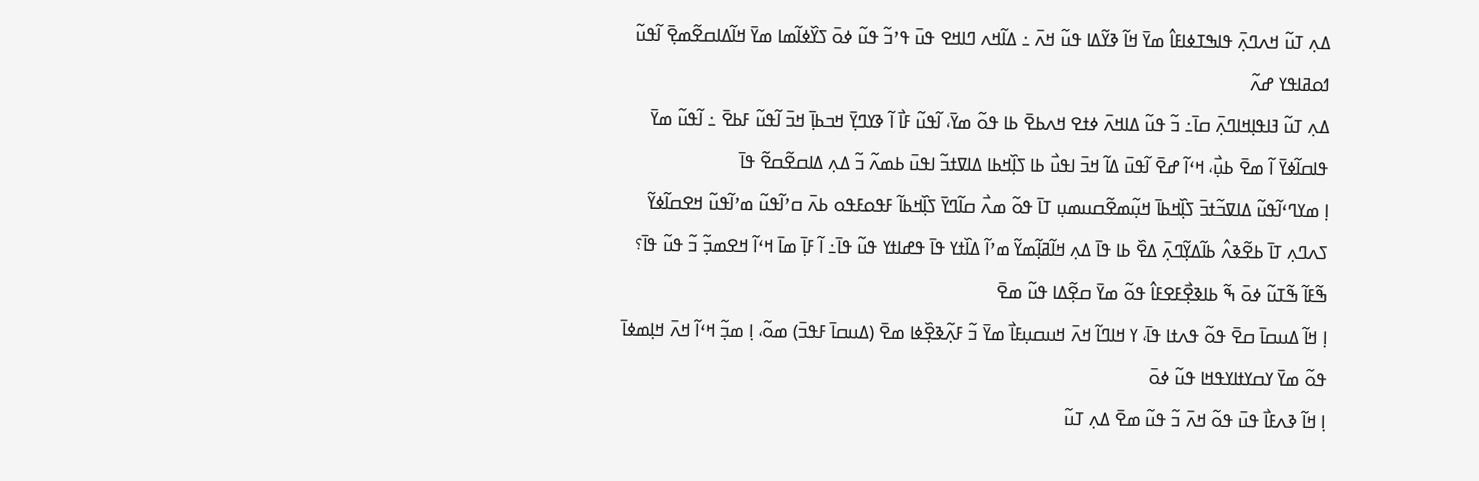ߡߍ߲ ߠߎ߬ ߞߍߣߍ߲߫ ߟߊߒߠߦߊߓߊ߮ ߘߌ߫ ߞߊ߬ ߢߌ߬ߡߊ ߟߎ߬ ߞߍ߫ ߸ ߡߊ߬ߞߍ ߣߊߞߐ ߟߎ߫ ߟߴߏ߬ ߟߎ߬ ߦߋ߫ ߖߌ߰ߦߊ߬ߘߊ ߘߌ߫ ߞߊ߬ߡߊߛߐ߬ߘߐ߲߫ ߊ߬ߟߎ߬ ߗߋߥߊߟߌ ߝߍ߬
ߡߍ߲ ߠߎ߬ ߔߊߟߊ߲ߞߊߣߍ߲߫ ߛߊ߫߸ ߏ߬ ߟߎ߬ ߡߊߞߍ߫ ߦߙߐ ߞߍߕߐ߫ ߕߊ ߟߋ߬ ߘߌ߫، ߊ߬ߟߎ߬ ߓߊ߯ ߊ߬ ߢߌߣߌ߲߫ ߞߏߕߊ߲߫ ߞߏ߫ ߊ߬ߟߎ߬ ߓߕߐ߫ ߸ ߊ߬ߟߎ߬ ߘߌ߫ ߟߊߛߊ߬ߦߌ߫ ߊ߬ ߘߐ߫ ߕߎ߲߯، ߞߵߊ߬ ߝߐ߫ ߊ߬ߟߎ߫ ߡߊ߬ ߞߏ߫ ߊߟߎ߯ ߕߊ ߖߊ߲߰ߞߕߊ ߡߊߜߙߏ߬ ߊߟߎ߫ ߕߘߍ߬ ߏ߬ ߡߍ߲ ߡߊߛߐ߬ߛߐ߬ ߟߊ߫
ߊ߲ ߘߌߣߵߊ߬ߟߎ߬ ߡߊߜߏ߬ߙߏ߫ ߖߊ߲߰ߞߕߊ߫ ߞߎ߲߬ߘߐ߬ߛߎߘߎ߲ ߠߊ߫ ߟߋ߬ ߘߍ߯ ߛߊ߬ߣߌ߫ ߖߊ߲߰ߞߕߊ߬ ߓߟߋߓߟߋ ߕߍ߫ ߛߴߊ߬ߟߎ߬ ߘߴߊ߬ߟߎ߬ ߞߐߛߊ߬ߦߌ߬
ߖߍߣߍ߲ ߠߊ߫ ߕߐ߬ߢߍ߮ ߕߊ߬ߡߌ߲߬ߣߍ߲߫ ߡߐ߰ ߕߊ ߟߊ߫ ߡߍ߲ ߞߊ߬ߥߊ߲߬ߘߌ߬ ߘߴߊ߬ ߡߊ߰ߙߌ ߟߊ߫ ߟߝߊߙߌ ߟߎ߬ ߟߊ߫߸ ߊ߬ ߓߊ߲߫ ߘߊ߫ ߞߵߊ߬ ߞߐߘߏ߲߬ ߏ߬ ߟߎ߬ ߟߊ߫؟ ߒ߬ߓߊ߬ ߒ߬ߠߎ߬ ߦߋ߫ ߒ߬ ߕߊߢߐ߲߯ߓߐߓߊ߮ ߟߋ߬ ߘߌ߫ ߛߐ߲߬ߡߊ ߟߎ߬ ߘߐ߫
ߊ߲ ߞߊ߬ ߡߎߛߊ߫ ߛߐ߫ ߟߋ߬ ߟߍߙߊ ߟߊ߫، ߌ ߞߊߣߊ߬ ߞߍ߫ ߞߎߛߎ߲ߓߊ߯ ߘߌ߫ ߏ߬ ߓߍ߲߬ߢߐ߲߰ߦߊ ߘߐ߫ (ߡߎߛߊ߫ ߓߟߏ߫) ߘߋ߬، ߊ߲ ߘߏ߲߬ ߞߵߊ߬ ߞߍ߫ ߞߊ߲ߘߦߊ߫ ߟߋ߬ ߘߌ߫ ߌߛߌߙߊߌߟߞߊ ߟߎ߬ ߦߋ߫
ߊ߲ ߞߊ߬ ߢߍߓߊ߯ ߟߎ߫ ߟߋ߬ ߞߍ߫ ߏ߬ ߟߎ߬ ߘߐ߫ ߡߍ߲ ߠߎ߬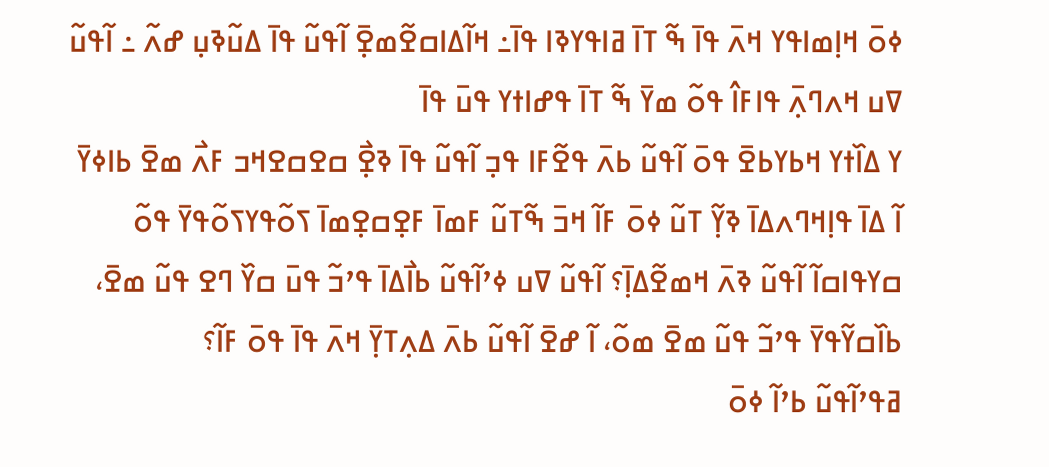ߦߋ߫ ߞߊ߲ߘߊߟߌ ߞߍ߫ ߟߊ߫ ߒ߬ ߠߊ߫ ߥߊߟߌߢߊ ߟߊ߫߸ ߞߊ߬ߡߊߛߐ߬ߘߐ߲߫ ߊ߬ߟߎ߬ ߟߊ߫ ߡߎ߬ߢߎ߲ ߝߍ߬ ߸ ߊ߬ߟߎ߬ ߜߎ ߞߍߣߍ߲߫ ߟߊߓߊ߮ ߟߋ߬ ߘߌ߫ ߒ߬ ߠߊ߫ ߟߝߊߙߌ ߟߎ߫ ߟߊ߫
ߌ ߡߊ߰ߙߌ ߞߕߌߕߐ߫ ߟߋ߫ ߊ߬ߟߎ߬ ߕߍ߫ ߟߐ߬ߓߊ ߟߏ߲ ߊ߬ߟߎ߬ ߟߊ߫ ߢߐ߲߯ ߛߐߛߐߞߏ ߓߍ߯ ߘߐ߫ ߕߊߦߌ߫
ߊ߬ ߡߊ߫ ߟߊ߲ߞߣߍߡߊ߫ ߢߌ߲߬ ߠߎ߬ ߦߋ߫ ߓߊ߬ ߞߏ߫ ߒ߬ߠߎ߬ ߓߘߊ߫ ߓߐ߲ߛߐ߲ߘߊ߫ ߖߋ߬ߟߌߖߋ߬ߟߌ߫ ߟߋ߬ ߛߌߟߊߛߊ߬ ߊ߬ߟߎ߬ ߢߍ߫ ߞߘߐ߬ߡߊ߲߫؟ ߊ߬ߟߎ߬ ߜߎ ߦߴߊ߬ߟߎ߬ ߕߊ߯ߡߊ߫ ߟߴߏ߬ ߟߎ߫ ߛߌ߰ ߣߐ ߟߎ߬ ߘߐ߫، ߕߊ߰ߛߌ߬ߟߌ߫ ߟߴߏ߬ ߟߎ߬ ߘߐ߫ ߘߋ߬، ߊ߬ ߝߐ߫ ߊ߬ߟߎ߬ ߕߍ߫ ߡߍ߲ߠߌ߲߫ ߞߍ߫ ߟߊ߫ ߟߋ߫ ߓߊ߬؟
ߥߟߴߊ߬ߟߎ߬ ߕߴߊ߬ ߦߋ߫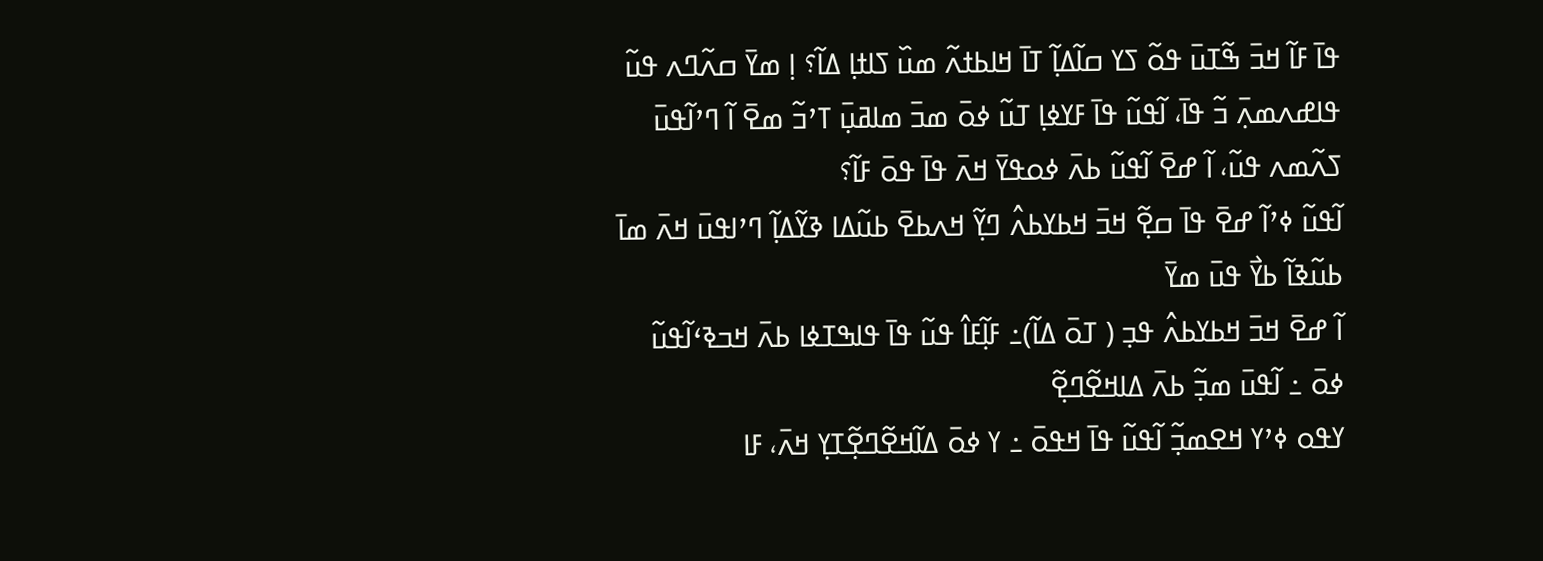ߟߊ߫ ߓߊ߬ ߞߏ߫ ߒ߬ߠߎ߫ ߟߋ߬ ߖߌ ߛߊ߬ߡߊ߲߬ ߠߊ߫ ߞߊߕߙߍ߬ ߘߎ߰ ߖߊߙߊ߲ ߡߊ߬؟ ߊ߲ ߘߌ߫ ߛߍ߬ߣߍ ߟߎ߬ ߟߊߝߍߘߍ߲߫ ߏ߬ ߟߊ߫، ߊ߬ߟߎ߬ ߟߊ߫ ߓߌߦߊ߲ ߠߎ߬ ߦߋ߫ ߘߏ߫ ߘߊߥߎ߲߫ ߠߴߏ߬ ߘߐ߫ ߊ߬ ߣߴߊ߬ߟߎ߫ ߖߍ߬ߘߍ ߟߎ߬، ߊ߬ ߝߐ߫ ߊ߬ߟߎ߬ ߕߍ߫ ߦߋߟߌ߫ ߞߍ߫ ߟߊ߫ ߟߋ߫ ߓߊ߬؟
ߊ߬ߟߎ߬ ߦߴߊ߬ ߝߐ߫ ߟߊ߫ ߛߐ߲߬ ߞߏ߫ ߞߕߌߕߍ߮ ߣߌ߲߬ ߞߍߕߐ߫ ߕߎ߬ߡߊ ߢߌ߬ߡߊ߲߬ ߣߴߊߟߎ߫ ߞߍ߫ ߘߊ߫ ߕߎ߬ߢߊ߬ ߕߌ߯ ߟߎ߫ ߘߌ߫
ߊ߬ ߝߐ߫ ߞߏ߫ ߞߕߌߕߍ߮ ߟߏ߲ ( ߠߋ߫ ߡߊ߬)߸ ߓߊ߲߬ߓߊ߮ ߟߎ߬ ߟߊ߫ ߟߊߒߠߦߊ ߕߍ߫ ߞߏߢߵߊ߬ߟߎ߬ ߦߋ߫ ߸ ߊ߬ߟߎ߫ ߘߏ߲߬ ߕߍ߫ ߡߊߞߐ߬ߣߐ߲߬
ߌߟߋ ߦߴߌ ߞߐߘߏ߲߬ ߊ߬ߟߎ߬ ߟߊ߫ ߞߟߋ߫ ߸ ߌ ߦߋ߫ ߡߊ߬ߞߐ߬ߣߐ߲߬ߠߌ߲ ߞߍ߫، ߓߊ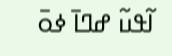ߊ߬ߟߎ߬ ߝߣߊ߫ ߦߋ߫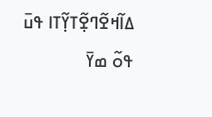ߡߊ߬ߞߐ߬ߣߐ߲߬ߠߌ߲߬ߠߊ ߟߎ߫ ߟߋ߬ ߘߌ߫